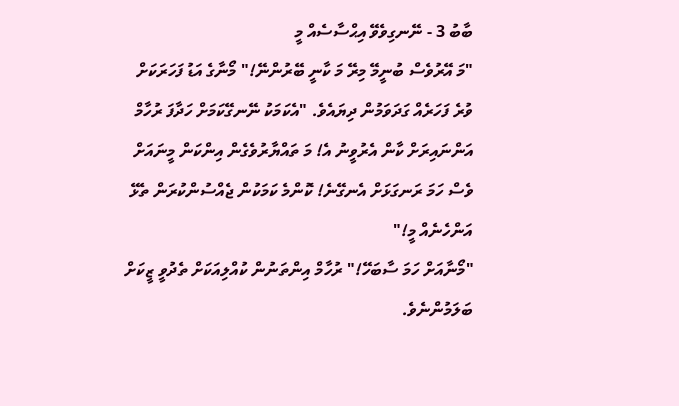ބާބު 3 - ނޭނގިވެވޭ އިޙްސާސެއް މީ
"މަ އޭރުވެސް ބުނީމޭ މިރޭ މަ ކާނީ ބޭރުންނޭ!" މޯނާގެ އަޑު ފަހަރަކަށް ވުރެ ފަހަރެއް ގަދަވަމުން ދިޔައެވެ. "އެކަމަކު ނޭނގޭކަމަށް ހަދާފަ ރުހާމް އަންނައިރަށް ކާން އެރުވީނު އެ! މަ ތައްޔާރުވެގެން އިންކަން މީނައަށް ވެސް ހަމަ ރަނގަޅަށް އެނގޭނެ! ކޮންމެ ކަމަކުން ޖެއްސުންކުރަން ތެޅޭ އަންހެނެއް މީ!"
"މޯނާއަށް ހަމަ ސާބަހޭ!" ރުހާމް އިންތަނުން ކުއްލިއަކަށް ތެދުވީ ޒީކަށް ބަލަމުންނެވެ.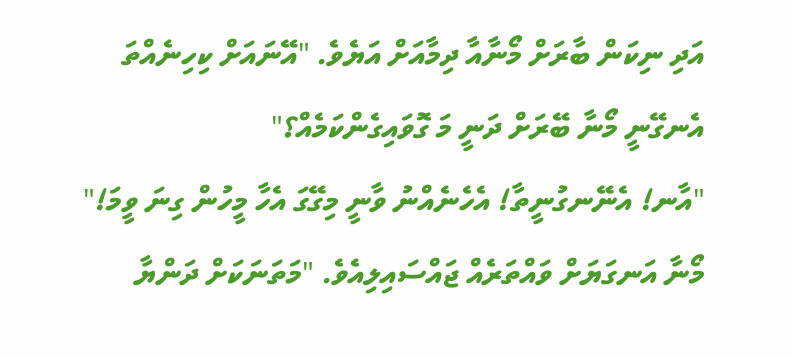އަދި ނިކަން ބާރަށް މޯނާއާ ދިމާއަށް އަޔެވެ. "އޭނައަށް ކިހިނެއްތަ އެނގޭނީ މޯނާ ބޭރަށް ދަނީ މަ ގޮވައިގެންކަމެއް؟"
"އާނ! އެނޭނގުނީތާ! އެހެނެއްނު ވާނީ މިގޭގަ އެހާ މީހުން ގިނަ ވީމަ!" މޯނާ އަނގަޔަށް ވައްތަރެއް ޖައްސައިލިއެވެ. "މަތަނަކަށް ދަންޔާ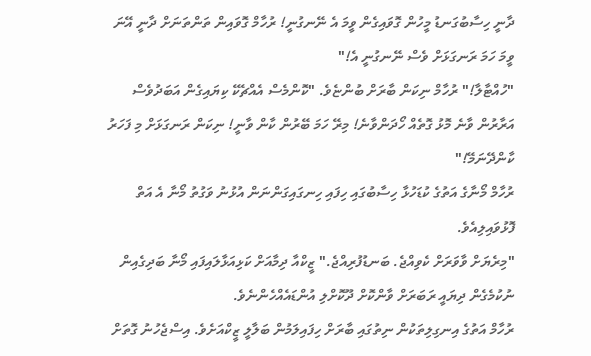ދާނީ ހިސާބުގަނޑު މީހުން ގޮވައިގެން ވީމަ އެ ނޭނގުނީ! ރުހާމް ގޮވައިން ތަންތަނަށް ދާނީ އޭނަ ވީމަ ހަމަ ރަނގަޅަށް ވެސް ނޭނގުނީ އެ!"
"ހުއްޓާލާ!" ރުހާމް ނިކަން ބާރަށް ބުންޏެވެ. "ކޮންމެސް އެއްޗެކޭ ކިޔައިގެން އަބަދުވެސް އަރާރުން ވާނެ މޮޅު ގޮތެއް ހޯދަންވާނެ! މިރޭ ހަމަ ބޭރުން ކާން ވާނީ! ނިކަން ރަނގަޅަށް މި ފަހަރު ކާންދޭނަމޭ!"
ރުހާމް މޯނާގެ އަތުގެ ކުޑަހުޅާ ހިސާބުގައި ހިފައި ހިނގައިގަންނަން އުޅުނު ވަގުތު މޯނާ އެ އަތް ފޮޅުވައިލިއެވެ.
"މިރެޔަށް ވާވަރަށް ކެވިއްޖެ. ބަނޑުފުރިއްޖެ." ޒީކްއާ ދިމާއަށް ކަޅިއަޅާލައިފައި މޯނާ ބަދިގެއިން ނުކުމެގެން ދިޔައީ ރަބަރަށް ވާންކޮށް ދޫކޮށްލި އުންޑައެއްހެންނެވެ.
ރުހާމް އަތުގެ އިނގިލިތަކުން ނިތުގައި ބާރަށް ހިފައިލަމުން ބަލާލީ ޒީކްއަށެވެ. އިސްޖެހުނު ގޮތަށް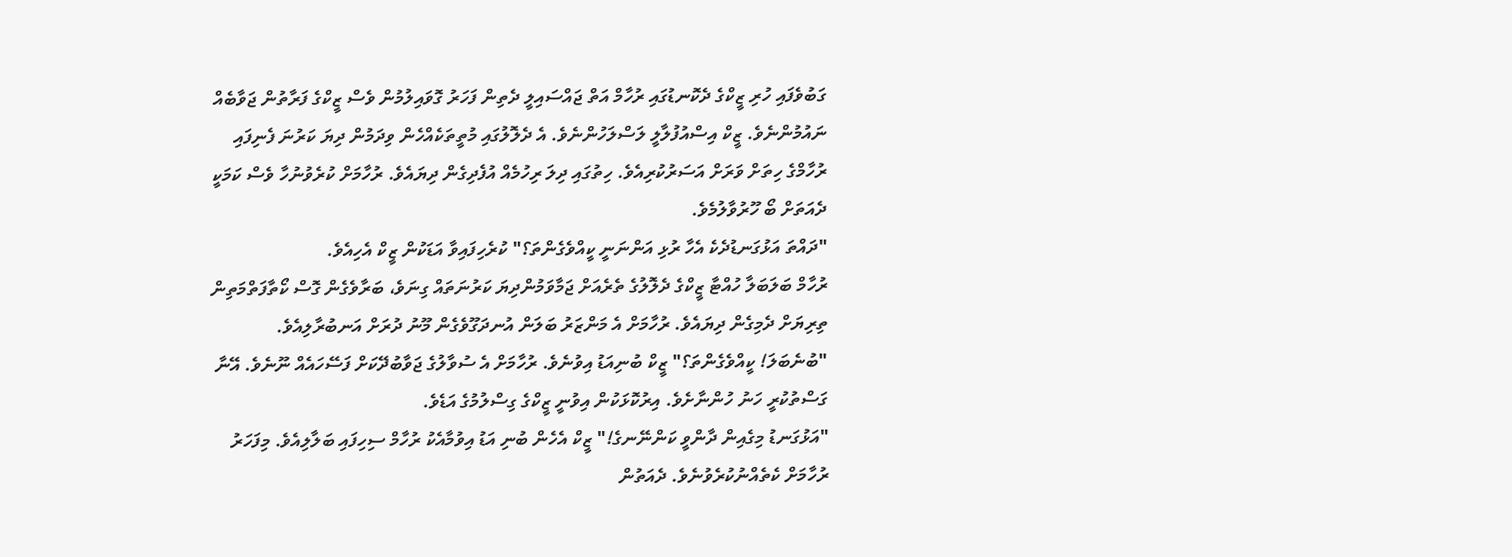ގަބުވެފައި ހުރި ޒީކްގެ ދެކޮނޑުގައި ރުހާމް އަތް ޖައްސައިލީ ދެތިން ފަހަރު ގޮވައިލުމުން ވެސް ޒީކްގެ ފަރާތުން ޖަވާބެއް ނައުމުންނެވެ. ޒީކް އިސްއުފުލާލީ ލަސްލަހުންނެވެ. އެ ދެލޮލުގައި މުތީތަކެއްހެން ވިދަމުން ދިޔަ ކަރުނަ ފެނިފައި ރުހާމްގެ ހިތަށް ވަރަށް އަސަރުކުރިއެވެ. ހިތުގައި ދިލަ ރިހުމެއް އުފެދިގެން ދިޔައެވެ. ރުހާމަށް ކުރެވުނުހާ ވެސް ކަމަކީ ދެއަތަށް ބޯ ހޫރުވާލުމެވެ.
"ދައްތަ އަޅުގަނޑުދެކެ އެހާ ރުޅި އަންނަނީ ކީއްވެގެންތަ؟" ކުރެހިފައިވާ އަޑަކުން ޒީކް އެހިއެވެ.
ރުހާމް ބަލަބަލާ ހުއްޓާ ޒީކްގެ ދެލޮލުގެ ތެރެއަށް ޖަމާވަމުންދިޔަ ކަރުނަތައް ގިނަވެ، ބަރާވެގެން ގޮސް ކޯތާފަތްމަތިން ތިރިޔަށް ދެމިގެން ދިޔައެވެ. ރުހާމަށް އެ މަންޒަރު ބަލަން އުނދަގޫވެގެން މޫނު ދުރަށް އަނބުރާލިއެވެ.
"ބުނެބަލަ! ކީއްވެގެންތަ؟" ޒީކް ބުނިއަޑު އިވުނެވެ. ރުހާމަށް އެ ސުވާލުގެ ޖަވާބުދޭކަށް ފަސޭހައެއް ނޫނެވެ. އޭނާ ގަސްތުކުރީ ހަނު ހުންނާށެވެ. އިރުކޮޅަކުން އިވުނީ ޒީކްގެ ގިސްލުމުގެ އަޑެވެ.
"އަޅުގަނޑު މިގެއިން ދާންވީ ކަންނޭނގެ!" ޒީކް އެހެން ބުނި އަޑު އިވުމާއެކު ރުހާމް ސިހިފައި ބަލާލިއެވެ. މިފަހަރު ރުހާމަށް ކެތެއްނުކުރެވުނެވެ. ދެއަތުން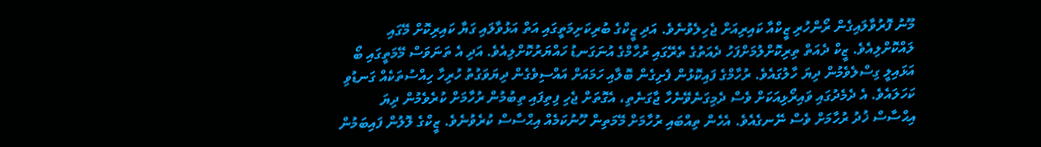މޫނު ފޮރުވާލައިގެން ރޯންހުރި ޒީކްއާ ކައިރިއަށް ޖެހިލެވުނެވެ. އަދި ޒީކްގެ ބުރިކަށިމަތީގައި އަތް އަޅުވާލައި ގަޔާ ކައިރިކޮށް މޭގައި ލައްކޮށްލިއެވެ. ޒީކް ދެއަތް ތިރިކޮށްލުމަށްފަހު ދެއަތުގެ ތެރޭގައި ރުހާމްގެ އުނަގަނޑު ހައްޔަރުކޮށްލިއެވެ. އަދި އެ ތަނަވަސް މޭމަތީގައި ބޯ އަޅައިލީ ގިސްލެވެމުން ދިޔަ ހާލުގައެވެ. ރުހާމްގެ ފައިކޮޅުން ފެށިގެން ބޮލާއި ހަމައަށް އައްސިވެގެން ދިޔަވަގުތު ހުރިހާ ހިއްސުތަކެއް ގަނޑުވި ކަހަލައެވެ. އެ ދެމެދުގައި ވައިރޯޅިއަކަށް ވެސް ދެމިގަނެވޭނެހާ ޖާގަނެތި، އެގޮތަށް ޖެހި ފިތިފައި ތިބުމުން ރުހާމަށް ކުރެވެމުން ދިޔަ އިޙްސާސް ޚުދު ރުހާމަށް ވެސް ނޭނގެއެވެ. އެހެން ތިއްބައި ރުހާމަށް މޭމަތިން ހޫނުކަމެއް އިޙްސާސް ކުރެވުނެވެ. ޒީކްގެ ލޮލުން ފައިބަމުން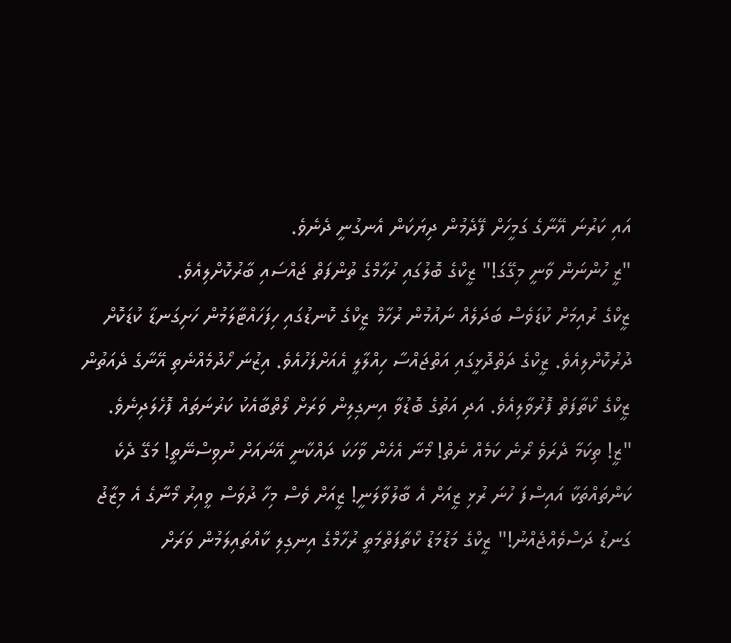އައި ކަރުނަ އޭނާގެ ގަމީހަށް ފޭދެމުން ދިޔަކަން އެނގުނީ ދެނެވެ.
"ޒީ ހުންނަން ވާނީ މިގޭގަ!" ޒީކްގެ ބޮލުގައި ރުހާމްގެ ތުންފަތް ޖައްސައި ބާރުކޮށްލިއެވެ.
ޒީކްގެ ރުއިމަށް ކުޑަވެސް ބަދަލެއް ނައުމުން ރުހާމް ޒީކްގެ ކޮނޑުގައި ހިފަހައްޓާލަމުން ހަށިގަނޑާ ކުޑަކޮށް ދުރުކޮށްލިއެވެ. ޒީކްގެ ދަތްދޮޅީގައި އަތްޖައްސާ ހިއްލާލީ އެއަށްފަހުއެވެ. އިޒުނަ ހޯދުމެއްނެތި އޭނާގެ ދެއަތުން ޒީކްގެ ކޯތާފަތް ފޮރުވާލިއެވެ. އަދި އަތުގެ ބޮޑުވާ އިނގިލިން ވަރަށް ލޯތްބާއެކު ކަރުނަތައް ފޮހެލަދިނެވެ.
"ޒީ! ތިކަމާ ދެރަވެ ރޯނެ ކަމެއް ނެތް! މޯނާ އެހެން ވާހަކަ ދައްކާނީ އޭނައަށް ނުވިސްނޭތީ! މަގޭ ދެކެ ކަންތައްތަކާ އައިސްފަ ހުނަ ރުޅި ޒީއަށް އެ ބާލުވާލަނީ! ޒީއަށް ވެސް މިހާ ދުވަސް ވީއިރު މޯނާގެ އެ މިޒާޖު ގަނޑު ދަސްވެއްޖެއްނު!" ޒީކްގެ މަޑުމަޑު ކޯތާފަތްމަތީ ރުހާމްގެ އިނގިލި ކާއްތައިލަމުން ވަރަށް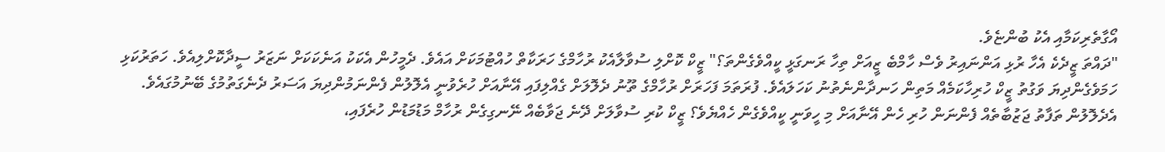އޯގާތެރިކަމާއި އެކު ބުންޏެވެ.
"ދައްތަ ޒީދެކެ އެހާ ރުޅި އަންނައިރު ވެސް ހާމްބެ ޒީއަށް ތިހާ ރަނގަޅީ ކީއްވެގެންތަ؟" ޒީކް ކޮށްލި ސުވާލާއެކު ރުހާމްގެ ހަރަކާތް ހުއްޓުމަކަށް އައެވެ. ދެމީހުން އެކަކު އަނެކަކަށް ނަޒަރު ސީދާކޮށްލިއެވެ. ހަތަރުކަޅި ހަމަވެގެންދިޔަ ވަގުތު ޒީކް ހުރިހާކަމެއް މަތިން ހަނދާންނެތުނު ކަހަލައެވެ. ފުރަތަމަ ފަހަރަށް ރުހާމްގެ ތޫނު ދެލޮލަށް ގެއްލިފައި އޭނާއަށް ހުރެވުނީ އެލޮލުން ފެންނަމުންދިޔަ އަސަރު ދެނެގަތުމުގެ ބޭނުމުގައެވެ. އެދެލޮލުން ތަފާތު ޖަޒުބާތެއް ފެންނަން ހުރި ހެން އޭނާއަށް މި ހީވަނީ ކީއްވެގެން ހެއްޔެވެ؟ ޒީކް ކުރި ސުވާލަށް ދޭނެ ޖަވާބެއް ނޭނގިގެން ރުހާމް މަޑުމަޑުން ހުރެފައި،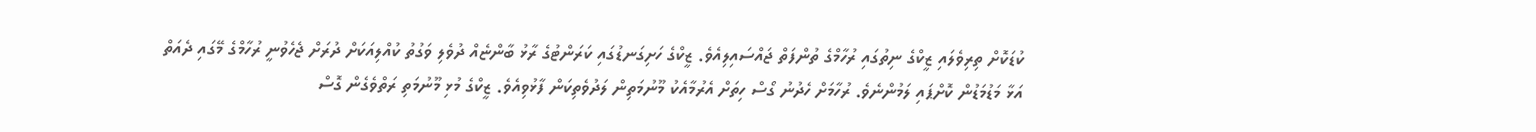ކުޑަކޮށް ތިރިވެލައި ޒީކްގެ ނިތުގައި ރުހާމްގެ ތުންފަތް ޖައްސައިލިއެވެ. ޒީކްގެ ހަށިގަނޑުގައި ކަރަންޓުގެ ރާޅު ބާންޏެއް ދުވެލި ވަގުތު ކުއްލިއަކަށް ދުރަށް ޖެހެވުނީ ރުހާމްގެ މޭގައި ދެއަތް އަޅާ މަޑުމަޑުން ކޮށްޕައި ލަމުންނެވެ. ރުހާމަށް ހެދުނު ގޯސް ހިތަށް އެރުމާއެކު މޫނުމަތިން ލަދުވެތިކަން ފާޅުވިއެވެ. ޒީކްގެ މުޅި މޫނުމަތި ރަތްވެގެން ގޮސް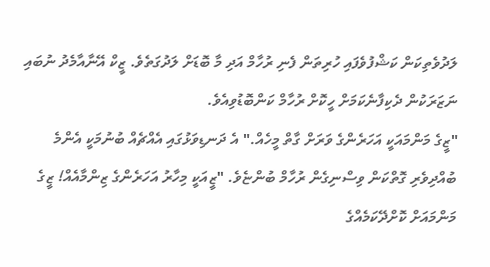ލަދުވެތިކަން ކަޝްފުވެފައި ހުރިތަން ފެނި ރުހާމް އަދި މާ ބޮޑަށް ލަދުގަތެވެ. ޒީކް އޭނާއާމެދު ނުބައި ނަޒަރަކުން ދެކިފާނެކަމަށް ހީކޮށް ރުހާމް ކަންބޮޑުވިއެވެ.
"ޒީގެ މަންމައަކީ އަހަރެންގެ ވަރަށް ގާތް މީހެއް." އެ ދަނޑިވަޅުގައި އެއްޗެއް ބުނުމަކީ އެންމެ ބުއްދިވެރި ގޮތްކަން ވިސްނިގެން ރުހާމް ބުންޏެވެ. "ޒީއަކީ މިހާރު އަހަރެންގެ ޒިންމާއެއް! ޒީގެ މަންމައަށް ކޮށްދޭކަމެއްގެ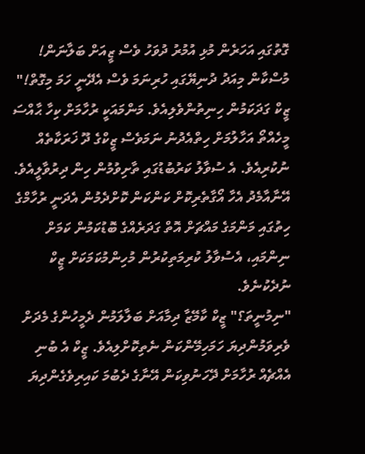ގޮތުގައި އަހަރެން މުޅި އުމުރު ދުވަހު ވެސް ޒީއަށް ބަލާނަން! މުސްކާން މިއަދު ދުނިޔޭގައި ހުރިނަމަ ވެސް އެދޭނީ ހަމަ މިގޮތް!"
ޒީކް ގަދަކަމުން ހިނިތުންވެލިއެވެ. މަންމައަކީ ރުހާމަށް ކިހާ ޙާއްސަ މީހެއްތޯ އަހާލުމަށް ހިތްއެދުނު ނަމަވެސް ޒީކްގެ ދޫ ޚަރަކާތެއް ނުކުރިއެވެ. އެ ސުވާލު ކަރުބުޑުގައި ތާށިވުމުން ހިން ދިރުވާލީއެވެ. އޭނާއާމެދު އެހާ އޯގާތެރިކޮށް ކަންކަން ކޮށްދެމުން އެދަނީ ރުހާމްގެ ހިތުގައި މަންމަގެ މައްޗަށް އޮތް ގަދަރެއްގެ ބޮޑުކަމުން ކަމަށް ނިންމައި، އެސުވާލު ކުރިމަތިކުރުން މުހިންމުކަމަކަށް ޒީކް ނުދެކުނެވެ.
"ނިމުނީތަ؟" ޒީކް ކާމޭޒާ ދިމާއަށް ބަލާލަމުން ދެމީހުންގެ މެދަށް ވެރިވަމުންދިޔަ ހަމަހިމޭންކަން ނެތިކޮށްލިއެވެ. ޒީކް އެ ބުނި އެއްޗެއް ރުހާމަށް ދޭހަނުވިކަން އޭނާގެ ދެބުމަ ކައިރިވެގެންދިޔަ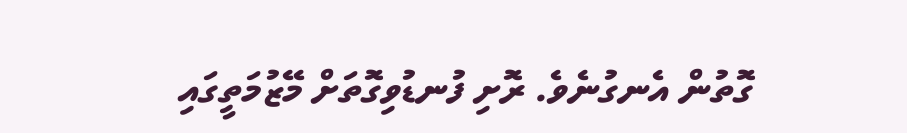ގޮތުން އެނގުނެވެ. ރޮށި ފުނޑުވިގޮތަށް މޭޒުމަތީގައި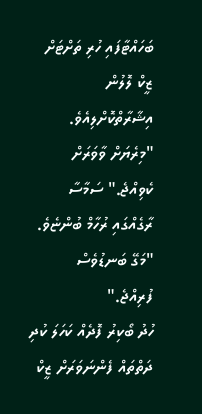ބަހައްޓާފައި ހުރި ތަށްޓަށް ޒީކް ލޮލުން އިޝާރާތްކޮށްލިއެވެ.
"މިރެޔަށް ވާވަރަށް ކެވިއްޖެ." ސަމާސާ ރާގެއްގައި ރުހާމް ބުންޏެވެ. "މަގޭ ބަނޑުވެސް ފުރިއްޖެ."
ހުދު ބޯކިރު ފޮދެއް ކަހަލަ ކުދި ދަތްތައް ފެންނަވަރަށް ޒީކް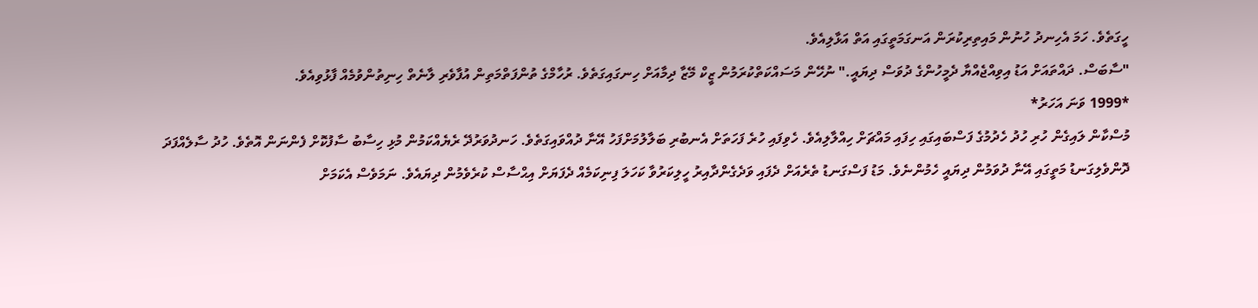ހީގަތެވެ. ހަމަ އެހިނދު ހުނުން މައިތިރިކުރަން އަނގަމަތީގައި އަތް އަޅާލިއެވެ.
"ސާބަސް. ދައްތައަށް އަޑު އިވިއްޖެއްޔާ ދެމީހުންގެ ދުވަސް ދިޔައީ." ނުހޭން މަސައްކަތްކުރަމުން ޒީކް މޭޒާ ދިމާއަށް ހިނގައިގަތެވެ. ރުހާމްގެ ތުންފަތްމަތިން އުފާވެރި ލާނެތް ހިނިތުންވުމެއް ފާޅުވިއެވެ.
*1999 ވަނަ އަހަރު*
މުސްކާން ލައިގެން ހުރި ހުދު ހެދުމުގެ ފަސްބައިގައި ހިފައި މައްޗަށް ހިއްލާލިއެވެ. ހެވިފައި ހުރެ ފަހަތަށް އެނބުރި ބަލާލުމަށްފަހު އޭނާ ދުއްވައިގަތެވެ. ހަނދުވަރުދޭ ރެޔެއްކަމުން މުޅި ހިސާބު ސާފުކޮށް ފެންނަން އޮތެވެ. ހުދު ސާލެއްފަދަ ދޮންވެލިގަނޑު މަތީގައި އޭނާ ދުވަމުން ދިޔައީ ހެމުންނެވެ. މަޑު ފަސްގަނޑު ތެރެއަށް ދެފައި ވަދެގެންދާއިރު ހީލިކަރުވާ ކަހަލަ ފިނިކަމެއް ދެފަޔަށް އިޙްސާސް ކުރެވެމުން ދިޔައެވެ. ނަމަވެސް އެކަމަށް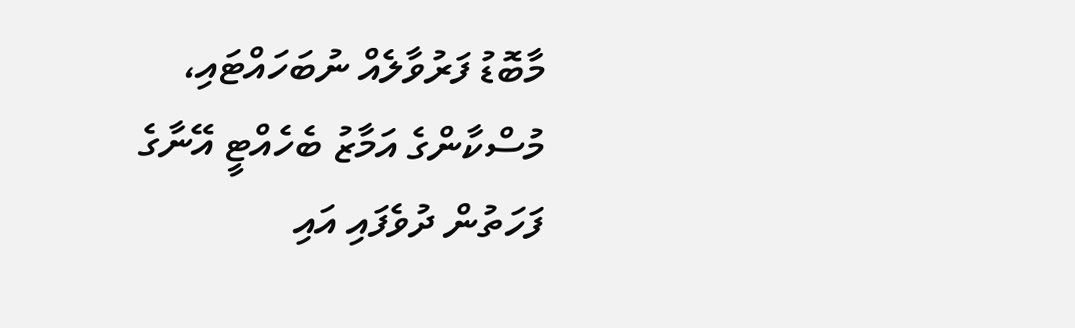މާބޮޑު ފަރުވާލެއް ނުބަހައްޓައި، މުސްކާންގެ އަމާޒު ބެހެއްޓީ އޭނާގެ ފަހަތުން ދުވެފައި އައި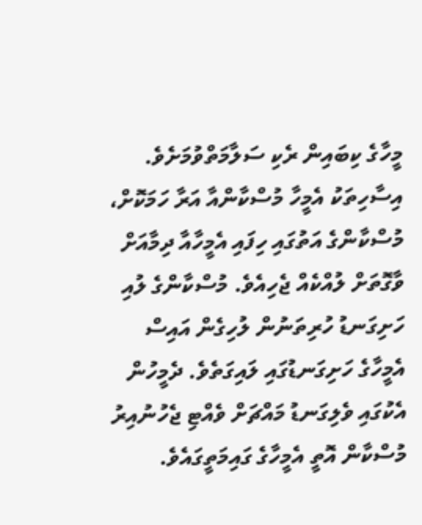މީހާގެ ކިބައިން ރެކި ސަލާމަތްވުމަށެވެ. އިސާހިތަކު އެމީހާ މުސްކާންއާ އަރާ ހަމަކޮށް، މުސްކާންގެ އަތުގައި ހިފައި އެމީހާއާ ދިމާއަށް ވާގޮތަށް ލުއްކެއް ޖެހިއެވެ. މުސްކާންގެ ލުއި ހަށިގަނޑު ހުރިތަނުން ލުހިގެން އައިސް އެމީހާގެ ހަށިގަނޑުގައި ލައިގަތެވެ. ދެމީހުން އެކުގައި ވެލިގަނޑު މައްޗަށް ވެއްޓި ޖެހުނުއިރު މުސްކާން އޮތީ އެމީހާގެ ގައިމަތީގައެވެ.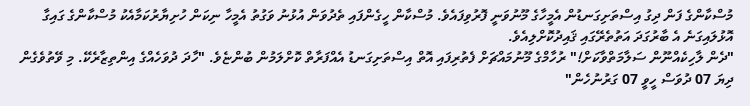މުސްކާންގެ ފަން ދިގު އިސްތަށިގަނޑުން އެމީހާގެ މޫނުވަނީ ފޮރުވިފައެވެ. މުސްކާން ހީގެންފައި ތެދުވަން އުޅުނު ވަގުތު އެމީހާ ނިކަން ހުށިޔާރުކަމާއެކު މުސްކާންގެ ގައިގާ އޮޅުލައިގަނެ އެ ބާރުގަދަ އަތުތެރޭގައި ޤައިދުކޮށްލިއެވެ.
"ދެން ލާހިކެއްނޫން ސަލާމަތްވާކަށް!" ރުހާމްގެ މޫނުމައްޗަށް ފެތުރިފައި އޮތް އިސްތަށިގަނޑު އެއްފަރާތް ކޮށްލަމުން ބުންޏެވެ. "ހާދަ ދުވަހެއްގެ އިންތިޒާރެކޭ. މި ވޭތުވެގެން ދިޔަ 07 ދުވަސް ހީވީ 07 ގަރުނުހެން"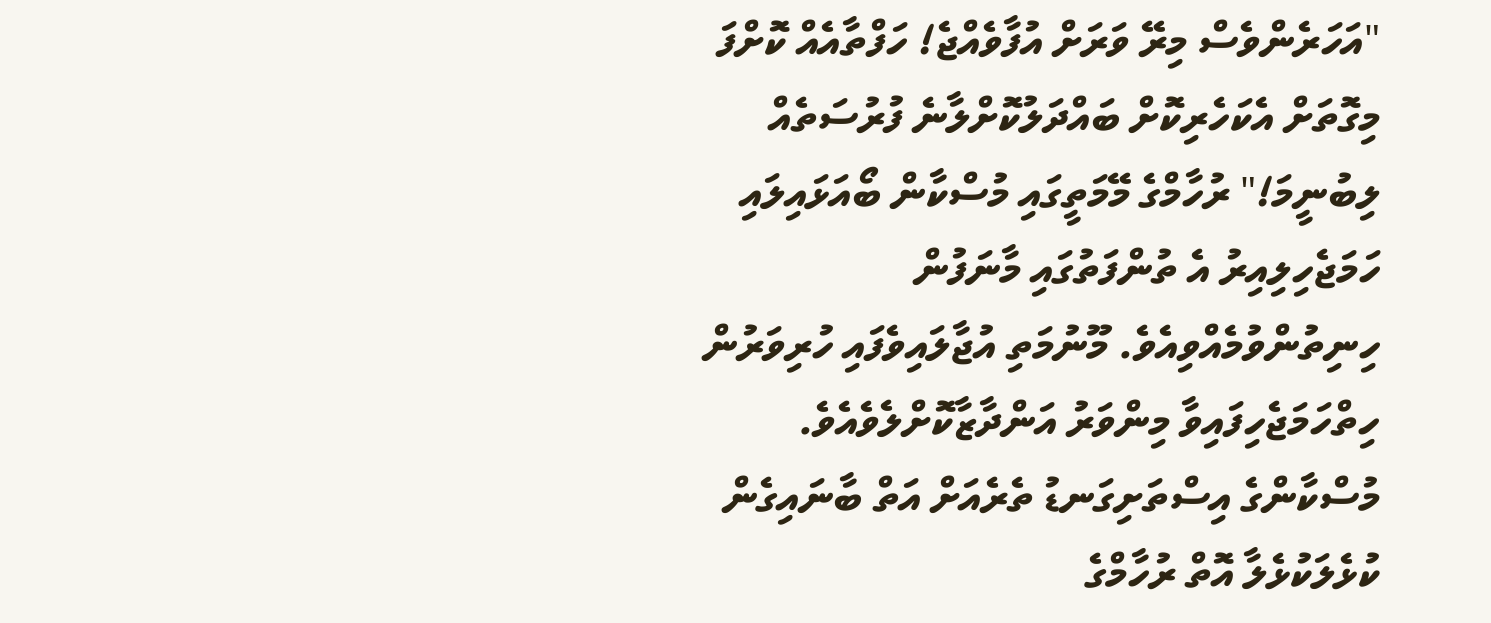"އަހަރެންވެސް މިރޭ ވަރަށް އުފާވެއްޖެ! ހަފްތާއެއް ކޮށްފަ މިގޮތަށް އެކަހެރިކޮށް ބައްދަލުކޮށްލާނެ ފުރުސަތެއް ލިބުނީމަ!" ރުހާމްގެ މޭމަތީގައި މުސްކާން ބޯއަޅައިލައި ހަމަޖެހިލިއިރު އެ ތުންފަތުގައި މާނަފުން ހިނިތުންވުމެއްވިއެވެ. މޫނުމަތި އުޖާލައިވެފައި ހުރިވަރުން ހިތްހަމަޖެހިފައިވާ މިންވަރު އަންދާޒާކޮށްލެވެއެވެ. މުސްކާންގެ އިސްތަށިގަނޑު ތެރެއަށް އަތް ބާނައިގެން ކުޅެލަކުޅެލާ އޮތް ރުހާމްގެ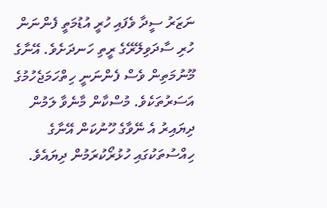ނަޒަރު ސީދާ ވެފައި ހުރީ އުޑުމަތީ ފެންނަން ހުރި ސާދަވިލޭރޭގެ ރީތި ހަނދަށެވެ. އޭނާގެ މޫނުމަތިން ވެސް ފެންނަނީ ހިތްހަމަޖެހުމުގެ އަސަރުތަކެވެ. މުސްކާން މާނެވާ ލަމުން ދިޔައިރު އެ ނޭވާގެ ހޫނުކަން އޭނާގެ ހިއްސުތަކުގައި ހުޅުރޯކުރަމުން ދިޔައެވެ.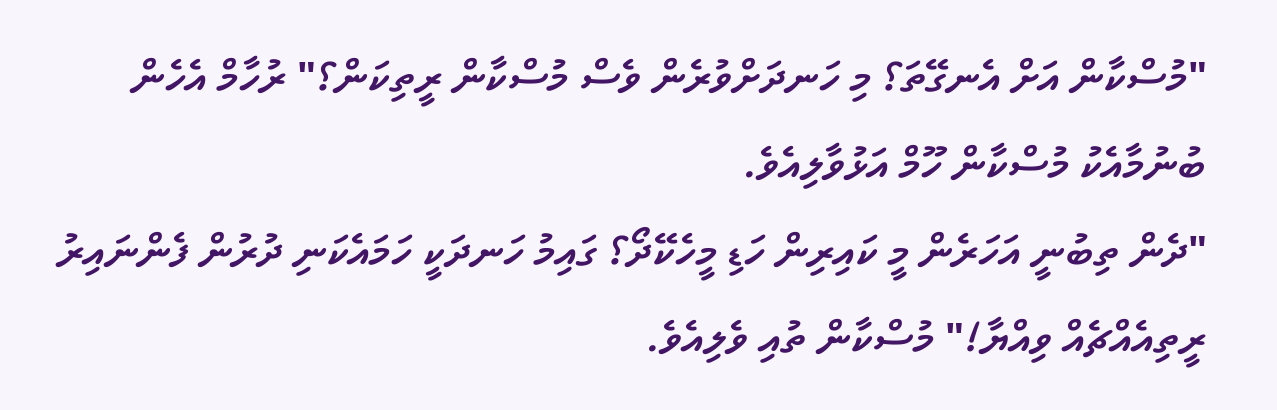"މުސްކާން އަށް އެނގޭތަ؟ މި ހަނދަށްވުރެން ވެސް މުސްކާން ރީތިކަން؟" ރުހާމް އެހެން ބުނުމާއެކު މުސްކާން ހޫމް އަޅުވާލިއެވެ.
"ދެން ތިބުނީ އަހަރެން މީ ކައިރިން ހަޑި މީހެކޭދޯ؟ ގައިމު ހަނދަކީ ހަމައެކަނި ދުރުން ފެންނައިރު ރީތިއެއްޗެއް ވިއްޔާ!" މުސްކާން ތުއި ވެލިއެވެ.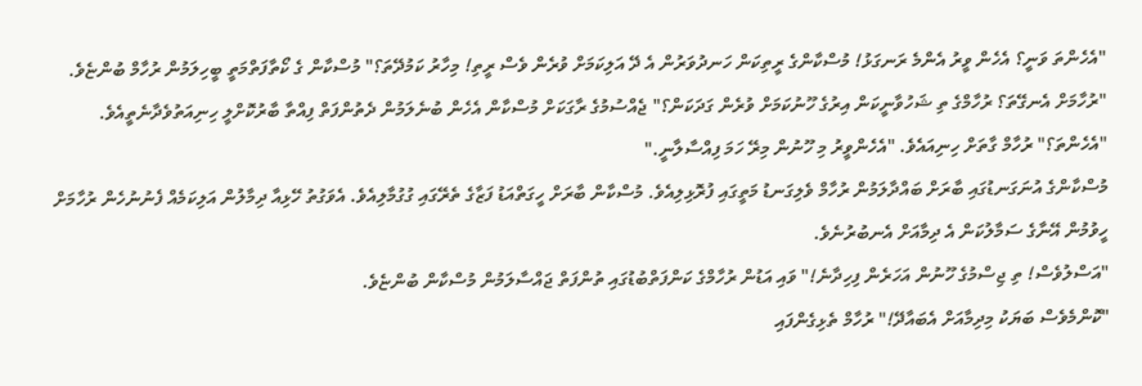"އެހެންތަ ވަނީ؟ އެހެން ވީރު އެންމެ ރަނގަޅު! މުސްކާންގެ ރީތިކަން ހަނދުވަރުން އެ ދޭ އަލިކަމަށް ވުރެން ވެސް ރީތި! މިހާރު ކަމުދޭތަ؟" މުސްކާން ގެ ކޯތާފަތްމަތީ ބީހިލަމުން ރުހާމް ބުންޏެވެ.
"ރުހާމަށް އެނގޭތަ؟ ރުހާމްގެ ތި ޝަހުވާނީކަން އިރުގެ ހޫނުކަމަށް ވުރެން ގަދަކަން؟" ޖެއްސުމުގެ ރާގަކަށް މުސްކާން އެހެން ބުނެލަމުން ދެތުންފަތް ފިއްތާ ބާރުކޮށްލީ ހިނިއަތުވެދާނެތީއެވެ.
"އެހެންތަ؟" ރުހާމް ގާތަށް ހިނިއައެވެ. "އެހެންވީރު މި ހޫނުން މިރޭ ހަމަ ފިއްސާލާނީ."
މުސްކާންގެ އުނަގަނޑުގައި ބާރަށް ބައްދާލަމުން ރުހާމް ވެލިގަނޑު މަތީގައި ފުރޮޅިލިއެވެ. މުސްކާން ބާރަށް ހީގަތްއަޑު ފަޒާގެ ތެރޭގައި ގުގުމާލިއެވެ. އެވަގުތު ހޭޅިއާ ދިމާލުން އަލިކަމެއް ފެނުނުހެން ރުހާމަށް ހީވުމުން އޭނާގެ ސަމާލުކަން އެ ދިމާއަށް އެނބުރުނެވެ.
"އަސްލުވެސް! ތި ޖިސްމުގެ ހޫނުން އަހަރެން ފިހިދާނެ!" ވައި އަޑުން ރުހާމްގެ ކަންފަތްބުޑުގައި ތުންފަތް ޖައްސާލަމުން މުސްކާން ބުންޏެވެ.
"ކޮންމެވެސް ބަޔަކު މިދިމާއަށް އެބައާދޭ!" ރުހާމް ތެޅިގެންފައި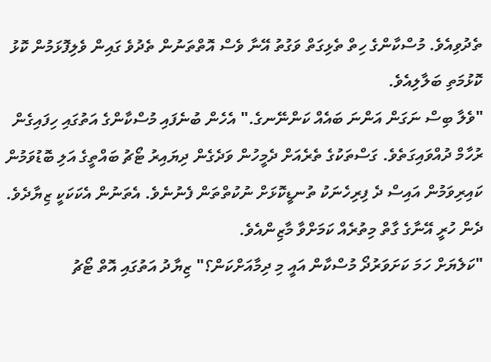ތެދުވިއެވެ. މުސްކާންގެ ހިތް ތެޅިގަތް ވަގުތު އޭނާ ވެސް އޮތްތަނުން ތެދުވެ ގައިން ވެލިފޮޅަމުން ކޮޅު ކޮޅުމަތި ބަލާލިއެވެ.
"ވެލާ ބިސް ނަގަން އަންނަ ބައެއް ކަންނޭނގެ." އެހެން ބުނެފައި މުސްކާންގެ އަތުގައި ހިފައިގެން ރުހާމް ދުއްވައިގަތެވެ. ގަސްތަކުގެ ތެރެއަށް ދެމީހުން ވަދެގެން ދިޔައިރު ޓޯޗު ބައްތީގެ އަލި ބޮޑުވަމުން ކައިރިވަމުން އައިސް ދެ ފިރިހެނަކު ތުނޑީކޮޅަށް ނުކުތްތަން ފެނުނެވެ. އެތަނުން އެކަކަކީ ޒިޔާދެވެ. ދެން ހުރީ އޭނާގެ ގާތް މިތުރެއް ކަމަށްވާ މާޒިންއެވެ.
"ކަލެޔަށް ހަމަ ކަށަވަރުދޯ މުސްކާން އައީ މި ދިމާއަށްކަން؟" ޒިޔާދު އަތުގައި އޮތް ޓޯޗު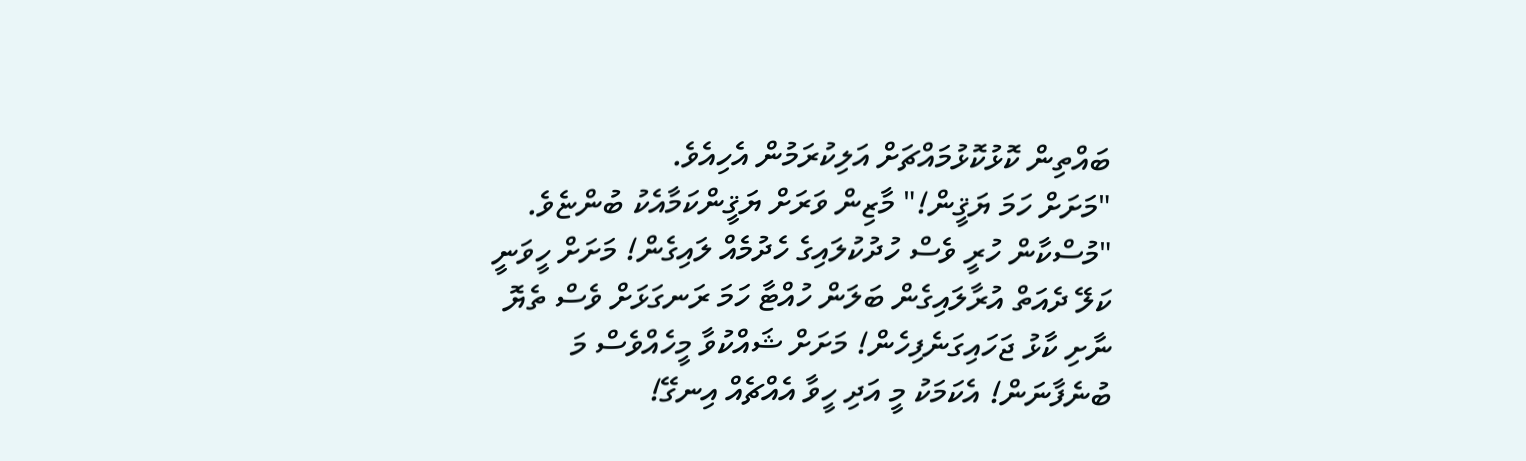ބައްތިން ކޮޅުކޮޅުމައްޗަށް އަލިކުރަމުން އެހިއެވެ.
"މަށަށް ހަމަ ޔަޤީން!" މާޒިން ވަރަށް ޔަޤީންކަމާއެކު ބުންޏެވެ. "މުސްކާން ހުރީ ވެސް ހުދުކުލައިގެ ހެދުމެއް ލައިގެން! މަށަށް ހީވަނީ ކަލޭ ދެއަތް އުރާލައިގެން ބަލަން ހުއްޓާ ހަމަ ރަނގަޅަށް ވެސް ތެޔޮ ނާށި ކާޅު ޖަހައިގަނެފިހެން! މަށަށް ޝައްކުވާ މީހެއްވެސް މަ ބުނެފާނަން! އެކަމަކު މީ އަދި ހީވާ އެއްޗެއް އިނގޭ!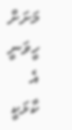މަށަށް ހީވަނީ އެ ކާޅަކީ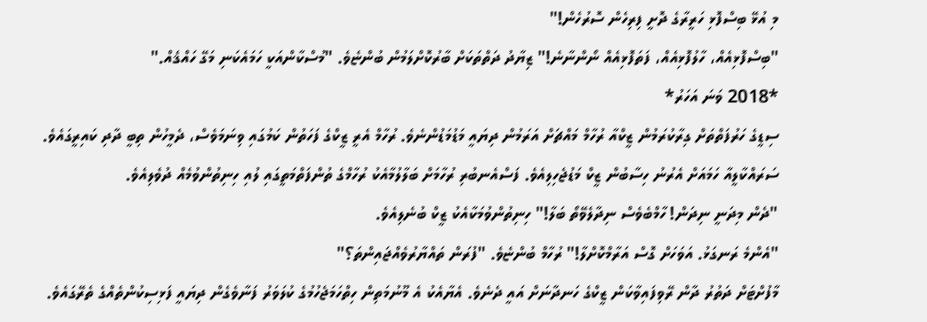މި އުޅޭ ބިސްފޮޅި ހަރީރާގެ ދޮށީ ފިރިހެން ސޮރުހެން!"
"ބިސްފޮޅިއެއް، ހާލުފޮޅިއެއް، ފަތަފޮޅިއެއް ނޯންނާނެ!" ޒިޔާދު ދަތްތަކަށް ބާރުކޮށްލަމުން ބުންޏެވެ. "މުސްކާންއަކީ ހަމައެކަނި މަގޭ ހައްޤެއް."
*2018 ވަނަ އަހަރު*
ސިޑީގެ ހަރުފަތްތަށް ގިރާކުރަމުން ޒީކްއާ ރުހާމް މައްޗަށް އަރަމުން ދިޔައީ މަޑުމަޑުންނެވެ. ރުހާމް އެރީ ޒީކްގެ ފަހަތުން ކަމުގައި ވިނަމަވެސް، ދެމީހުން ތިބީ ދާދި ކައިރީގައެވެ. ސަރައްކާލީއާ ހަމައަށް އެރުނު ހިސާބުން ޒީކް މަޑުޖެހިލިއެވެ. ފަސްއެނބުރި ރުހާމަށް ބަލާލުމާއެކު ރުހާމްގެ ތުންފަތްމަތީގައި ލުއި ހިނިތުންވުމެއް ދުވެލިއެވެ.
"ދެން މިދަނީ ނިދަން! ހާމްބެވެސް ނިދާލެވޭތޯ ބަލާ!" ހިނިތުންވުމަކާއެކު ޒީކް ބުނެލިއެވެ.
"އެންމެ ރަނގަޅު. އަވަހަށް ގޮސް އަރާމްކޮށްލާ!" ރުހާމް ބުންޏެވެ. "ފުރަން ތައްޔާރުވެއްޖައިންތަ؟"
މާފުށްޓަށް ދަތުރު ދާން ރޭވިފައިވާކަން ޒީކްގެ ހަނދާނަށް އައީ ދެނެވެ. އެޔާއެކު އެ މޫނުމަތިން ހިތްހަމަޖެހުމުގެ ކުލަވަރު ފަނާވެގެން ދިޔައީ ފަޅިސިކުންތެއްގެ ތެރޭގައެވެ.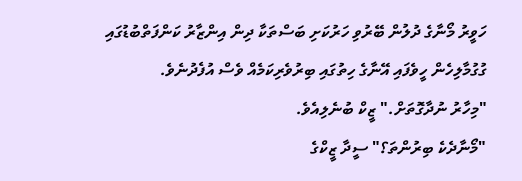ހަވީރު މޯނާގެ ދުލުން ބޭރުވި ހަރުކަށި ބަސްތަކާ ދިން އިންޒާރު ކަންފަތްބުޑުގައި ގުގުމާލިހެން ހީވެފައި އޭނާގެ ހިތުގައި ބިރުވެރިކަމެއް ވެސް އުފެދުނެވެ.
"މިހާރު ނުދާގޮތަށް." ޒީކް ބުނެލިއެވެ.
"މޯނާދެކެ ބިރުންތަ؟" ސީދާ ޒީކްގެ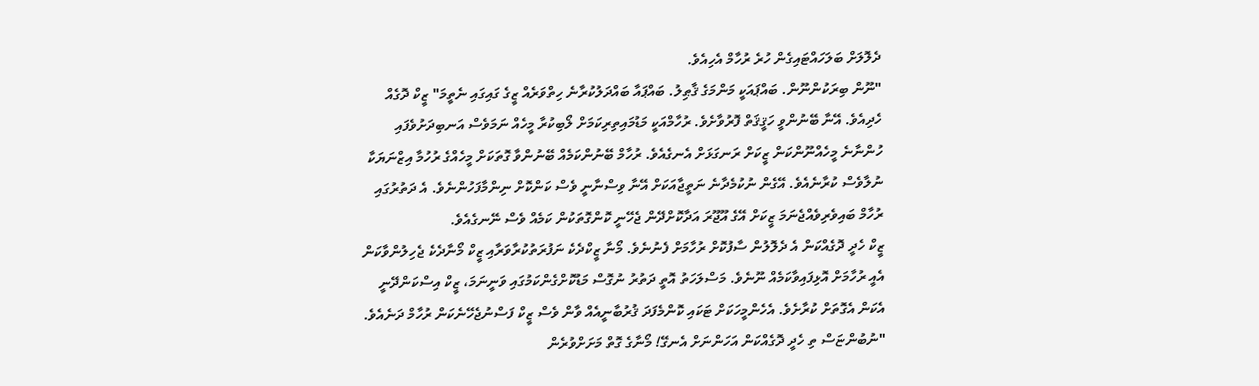ދެލޮލަށް ބަލަހައްޓައިގެން ހުރެ ރުހާމް އެހިއެވެ.
"ނޫން ބިރަކުންނޫން. ބައްޕައަކީ މަންމަގެ ޤާޠިލު. ބައްޕައާ ބައްދަލުކުރާނެ ހިތްވަރެއް ޒީގެ ގައިގައި ނެތީމަ" ޒީކް ދޮގެއް ހެދިއެވެ. އޭނާ ބޭނުންވީ ހަޤީޤަތް ފޮރުވާށެވެ. ރުހާމްއަކީ މަޑުމައިތިރިކަމަށް ލޯބިކުރާ މީހެއް ނަމަވެސް އަނބިދަށުވެފައި ހުންނާނެ މީހެއްނޫންކަން ޒީކަށް ރަނގަޅަށް އެނގެއެވެ. ރުހާމް ބޭނުންކަމެއް ބޭނުންވާ ގޮތަކަށް މީހެއްގެ ރުހުމާ އިޒްނަޔަކާ ނުލާވެސް ކުރާނެއެވެ. އޭގެން ނުކުމެދާނެ ނަތީޖާއަކަށް އޭނާ ވިސްނާނީ ވެސް ކަންކޮށް ނިންމާފަހުންނެވެ. އެ ދަތުރުގައި ރުހާމް ބައިވެރިވެއްޖެނަމަ ޒީކަށް އޭގެ އޫޖޫރަ އަދާކޮށްދޭން ޖެހޭނީ ކޮންގޮތަކުން ކަމެއް ވެސް ނޭނގެއެވެ.
ޒީކް ހެދީ ދޮގެއްކަން އެ ދެލޮލުން ސާފުކޮށް ރުހާމަށް ފެނުނެވެ. މޯނާ ޒީކްދެކެ ނަފުރަތުކުރާވަރާއި ޒީކް މޯނާދެކެ ޖެހިލުންވާކަން އެއީ ރުހާމަށް އޮޅިފައިވާކަމެއް ނޫނެވެ. މަސްލަހަތު އޮތީ ދަތުރު ނުގޮސް މަޑުކޮށްގެންކަމުގައި ވަނީނަމަ، ޒީކް އިސްކަންދޭނީ އެކަން އެގޮތަށް ކުރާށެވެ. އެހެންމީހަކަށް ޓަކައި ކޮންމެފަދަ ޤުރުބާނީއެއް ވާން ވެސް ޒީކް ފަސްނުޖެހޭނެކަން ރުހާމް ދަނެއެވެ.
"ނުބުންޏަސް ތި ހެދީ ދޮގެއްކަން އަހަންނަށް އެނގޭ! މޯނާގެ ގޮތް މަށަށްވުރެން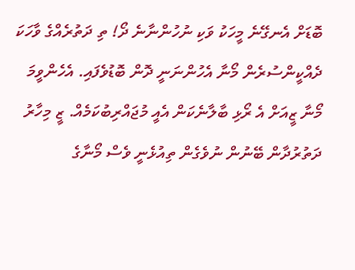ބޮޑަށް އެނގޭނެ މީހަކު ވަކި ނުހުންނާނެ ދޯ! ތި ދަތުރެއްގެ ވާހަކަ ދެއްކީންސުރެން މޯނާ އެހުންނަނީ ދޮން ބޮޑުވެފައި. އެހެންވީމަ މޯނާ ޒީއަށް އެ ރޯޅި ބާލާނެކަން އެއީ މުޖައްރިބުކަމެއް. ޒީ މިހާރު ދަތުރުދާން ބޭނުން ނުވެގެން ތިއުޅެނީ ވެސް މޯނާގެ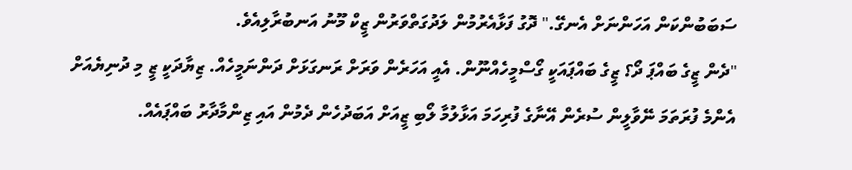ސަބަބުންކަން އަހަންނަށް އެނގޭ." ދޮގު ފަޅާއެރުމުން ލަދުގަތްވަރުން ޒީކް މޫނު އަނބުރާލިއެވެ.
"ދެން ޒީގެ ބައްޕަ ދޯ؟ ޒީގެ ބައްޕައަކީ ގޯސްމީހެއްނޫން. އެއީ އަހަރެން ވަރަށް ރަނގަޅަށް ދަންނަމީހެއް. ޒިޔާދަކީ ޒީ މި ދުނިޔެއަށް އެންމެ ފުރަތަމަ ނޭވާލީން ސުރެން އޭނާގެ ފުރިހަމަ އަޅާލުމާ ލޯބި ޒީއަށް އަބަދުހެން ދެމުން އައި ޒިންމާދާރު ބައްޕައެއް.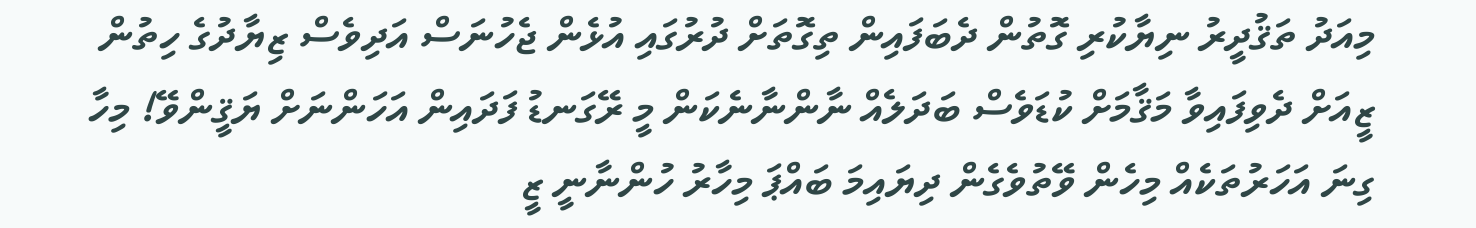މިއަދު ތަޤުދީރު ނިޔާކުރި ގޮތުން ދެބަފައިން ތިގޮތަށް ދުރުގައި އުޅެން ޖެހުނަސް އަދިވެސް ޒިޔާދުގެ ހިތުން ޒީއަށް ދެވިފައިވާ މަޤާމަށް ކުޑަވެސް ބަދަލެއް ނާންނާނެކަން މީ ރޭގަނޑު ފަދައިން އަހަންނަށް ޔަޤީންވޭ! މިހާ ގިނަ އަހަރުތަކެއް މިހެން ވޭތުވެގެން ދިޔައިމަ ބައްޕަ މިހާރު ހުންނާނީ ޒީ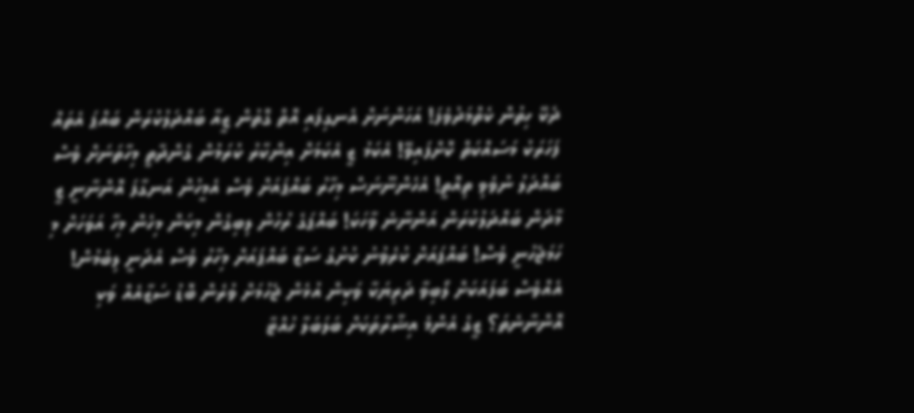ދެކޭ ހިތުން ކެތްމަދުވެފަ! އަހަންނަށް އެނގިފައި އޮތް ގޮތުން ޒީއާ ބައްދަލުކުރަން ބައްޕަ އެތައް ފަހަރަކު މަސައްކަތް ކޮށްފައިވޭ! އެކަމު ޒީ އެކަމަށް އިންކާރު ކުރަމުން ގެންދާތީ މިހާތަނަށް ވެސް ބައްދަލު ނުވެވި ތިއޮތީ! އެހެންނޫނަސް މިހާރު ބައްޕައަށް ވެސް އެމީހުން އަނގާފަ އޮންނާނީ ޒީ މާދަން ބައްދަލުކުރަން އަންނާނެ ވާހަކަ! ބައްޕަގެ ރުހުން ލިބިގެން މިކަން މިހެން މިހާ އަވަހަށް މި ހަމަޖެހުނީ ވެސް! ބައްޕައަށް ކުރެވުނު ކުށުގެ ސަޒާ ބައްޕައަށް މިހާރު ވެސް އެދަނީ ލިބެމުން! އެއްވެސް ބަފައަކަށް ލޯބިވާ ދަރިޔަކާ ވަކިން އުޅެން ޖެހުމަށް ވުރެން ބޮޑު ސަޒާއެއް ވަކި އޮންނާނެތަ؟ ޒީގެ އެންމެ އިޝާރާތަކަށް ބަލަބަލާ ހުއްޓާ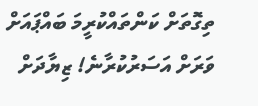ތިގޮތަށް ކަންތައްކުރީމަ ބައްޕައަށް ވަރަށް އަސަރުކުރާނެ! ޒިޔާދަށް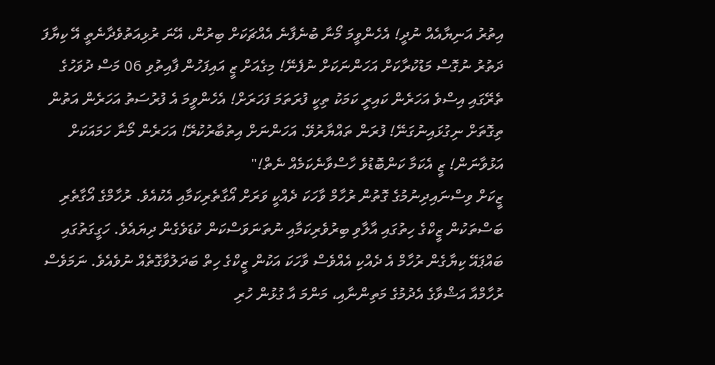އިތުރު އަނިޔާއެއް ނުދީ! އެހެންވީމަ މޯނާ ބުނެފާނެ އެއްޗަކަށް ބިރުން، އޭނަ ރުޅިއަތުވެދާނެތީ އޭ ކިޔާފަ ދަތުރު ނުގޮސް މަޑުކުރާކަށް އަހަންނަކަށް ނުފެނޭ! މިގެއަށް ޒީ އައިފަހުން ފާއިތުވި 06 މަސް ދުވަހުގެ ތެރޭގައި އިސްވެ އަހަރެން ކައިރީ ކަމަކު ތިކީ ފުރަތަމަ ފަހަރަށް! އެހެންވީމަ އެ ފުރުސަތު އަހަރެން އަތުން ތިގޮތަށް ނިގުޅައިނުގަނޭ! ފުރަން ތައްޔާރުވޭ. އަހަންނަށް އިތުބާރުކުރޭ! އަހަރެން މޯނާ ހަމައަކަށް އަޅުވާނަން! ޒީ އެކަމާ ކަންބޮޑުވެ ހާސްވާނެކަމެއް ނެތް!"
ޒީކަށް ވިސްނައިދިނުމުގެ ގޮތުން ރުހާމް ވާހަކަ ދެއްކީ ވަރަށް އޯގާތެރިކަމާއި އެކުއެވެ. ރުހާމްގެ އޯގާތެރި ބަސްތަކުން ޒީކްގެ ހިތުގައި އާލާވި ބިރުވެރިކަމާއި ނުތަނަވަސްކަން ކުޑަވެގެން ދިޔައެވެ. ހަގީގަތުގައި ބައްޕައޭ ކިޔާގެން ރުހާމް އެ ދެއްކި އެއްވެސް ވާހަކަ އަކުން ޒީކްގެ ހިތް ބަދަލުވާގޮތެއް ނުވެއެވެ. ނަމަވެސް ރުހާމްއާ އަޝްވާގެ އެދުމުގެ މަތިންނާއި، މަންމަ އާ ގުޅުން ހުރި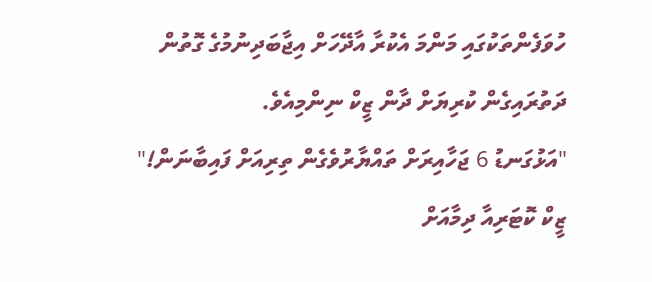ހުވަފެންތަކުގައި މަންމަ އެކުރާ އާދޭހަށް އިޖާބަދިނުމުގެ ގޮތުން ދަތުރައިގެން ކުރިޔަށް ދާން ޒީކް ނިންމިއެވެ.
"އަޅުގަނޑު 6 ޖަހާއިރަށް ތައްޔާރުވެގެން ތިރިއަށް ފައިބާނަން!" ޒީކް ކޮޓަރިއާ ދިމާއަށް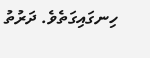ހިނގައިގަތެވެ. ދަރުތު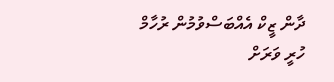ދާން ޒީކް އެއްބަސްވުމުން ރުހާމް ހުރީ ވަރަށް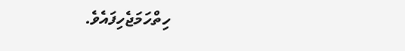ހިތްހަމަޖެހިފައެވެ.